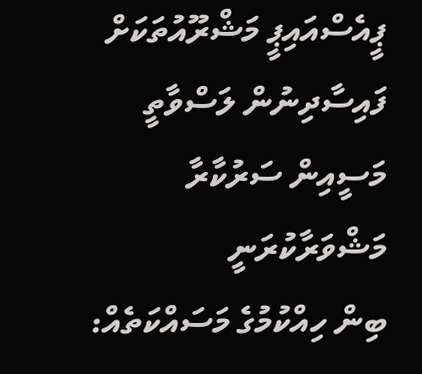ޕީއެސްއައިޕީ މަޝްރޫއުތަކަށް ފައިސާދިނުން ލަސްވާތީ މަސީއިން ސަރުކާރާ މަޝްވަރާކުރަނީ
ބިން ހިއްކުމުގެ މަސައްކަތެއް: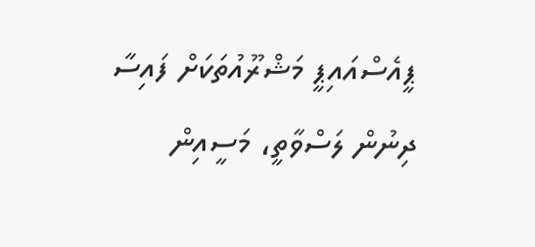ޕީއެސްއައިޕީ މަޝްރޫއުތަކަށް ފައިސާ ދިނުން ލަސްވާތީ، މަސީއިން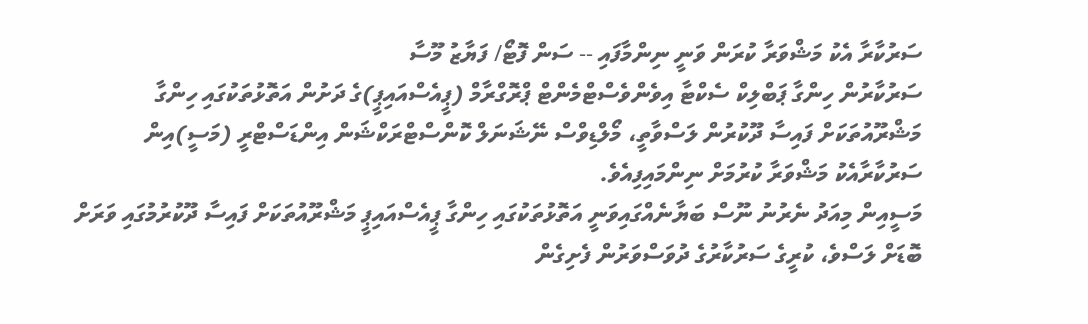ސަރުކާރާ އެކު މަޝްވަރާ ކުރަން ވަނީ ނިންމާފައި -- ސަން ފޮޓޯ/ ފަޔާޒު މޫސާ
ސަރުކާރުން ހިންގާ ޕަބްލިކް ސެކްޓާ އިވެންވެސްޓްމެންޓް ޕްރޮގްރާމް (ޕީއެސްއައިޕީ)ގެ ދަށުން އަތޮޅުތަކުގައި ހިންގާ މަޝްރޫއުތަކަށް ފައިސާ ދޫކުރުން ލަސްވާތީ، މޯލްޑިވްސް ނޭޝަނަލް ކޮންސްޓްރަކްޝަން އިންޑަސްޓްރީ (މަސީ)އިން ސަރުކާރާއެކު މަޝްވަރާ ކުރުމަށް ނިންމައިފިއެވެ.
މަސީއިން މިއަދު ނެރުނު ނޫސް ބަޔާނެއްގައިވަނީ އަތޮޅުތަކުގައި ހިންގާ ޕީއެސްއައިޕީ މަޝްރޫއުތަކަށް ފައިސާ ދޫކުރުމުގައި ވަރަށް ބޮޑަށް ލަސްވެ، ކުރީގެ ސަރުކާރުގެ ދުވަސްވަރުން ފެށިގެން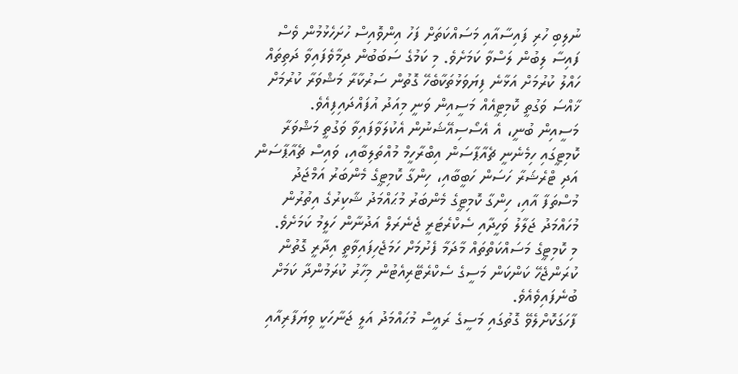ނުލިބި ހުރި ފައިސާއާއި މަސައްކަތަށް ފަހު އިންވޮއިސް ހުށަހެޅުމުން ވެސް ފައިސާ ލިބުން ލަސްވާ ކަމަށެވެ. މި ކަމުގެ ސަބަބުން ދިމާވެފައިވާ ދަތިތައް ހައްލު ކުރުމަށް އަޅާނެ ފިޔަވަޅުތަކާބެހޭ ގޮތުން ސަރުކާރާ މަޝްވަރާ ކުރުމަށް ޚާއްސަ ވަގުތީ ކޮމިޓީއެއް މަސީއިން ވަނީ މިއަދު އުފައްދައިފިއެވެ.
މަސީއިން ބުނީ، އެ އެސޯސިއޭޝަނުން އެކުލަވާފައިވާ ވަގުތީ މަޝްވަރާ ކޮމިޓީގައި ހިމެނެނީ ޗެއާޕާސަން އިބްރާހީމް މުއްތަލިބާއި، ވައިސް ޗެއާޕާސަން އަދި ޓްރެޝަރާ ހަސަން ހަބީބާއި، ހިންގާ ކޮމިޓީގެ މެންބަރު އަމްޖަދު މުސްތަފާ އާއި، ހިންގާ ކޮމިޓީގެ މެންބަރު މުޙައްމަދު ޝާކިރުގެ އިތުރުން މުހައްމަދު ޖަލާލު ވަހީދާއި ސެކްރެޓަރީ ޖެނެރަލް އަދުނާން ހަލީމު ކަމަށެވެ.
މި ކޮމިޓީގެ މަސައްކަތްތައް މާދަމާ ފެށުމަށް ހަމަޖެހިފައިވާތީ އިދާރީ ގޮތުން ކުރަންޖެހޭ ކަންކަން މަސީގެ ސެކްރެޓޭރިއެޓުން މިހާރު ކުރަމުންދާ ކަމަށް ބުނެފައިވެއެވެ.
ފާހަގަކޮށްލެވޭ ގޮތުގައި މަސީގެ ރައީސް މުޙައްމަދު އަލީ ޖަނާހަކީ ވިޔަފާރިއާއި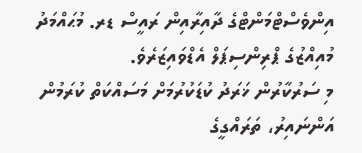އިންވެސްޓްމަންޓްގެ ދާއިރާއިން ރައީސް ޑރ. މުޙައްމަދު މުއިއްޒުގެ ޕްރިންސިޕަލް އެޑްވައިޒަރެވެ.
މި ސަރުކާރުން ޚަރަދު ކުޑަކުރުމަށް މަސައްކަތް ކުރަމުން އަންނައިރު، ތަރައްގީގެ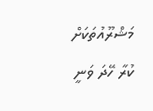މަޝްރޫއުތަކަށް ކުރާ ހޭދަ ވަނީ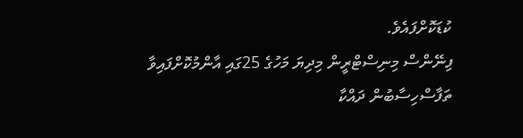ކުޑަކޮށްފައެވެ.
ފިނޭންސް މިނިސްޓްރީން މިދިޔަ މަހުގެ 25ގައި އާންމުކޮށްފައިވާ ތަފާސްހިސާބުން ދައްކާ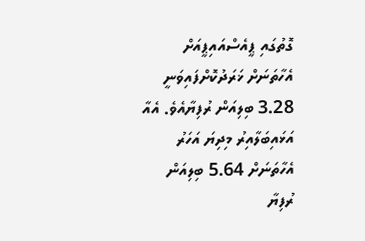ގޮތުގައި ޕީއެސްއައިޕީއަށް އެހާތަނަށް ޚަރަދުކޮށްފައިވަނީ 3.28 ބިލިއަން ރުފިޔާއެވެ. އެއާ އަޅައިބަލާއިރު މިދިޔަ އަހަރު އެހާތަނަށް 5.64 ބިލިއަން ރުފިޔާ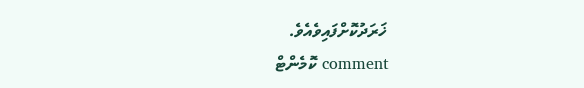ޚަރަދުކޮށްފައިވެއެވެ.
comment ކޮމެންޓް